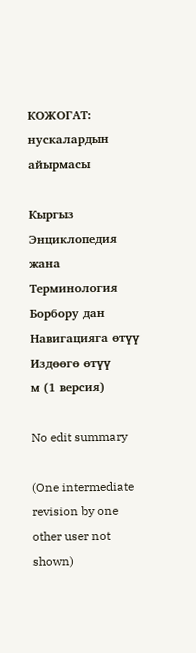КОЖОГАТ: нускалардын айырмасы

Кыргыз Энциклопедия жана Терминология Борбору дан
Навигацияга өтүү Издөөгө өтүү
м (1 версия)

No edit summary

(One intermediate revision by one other user not shown)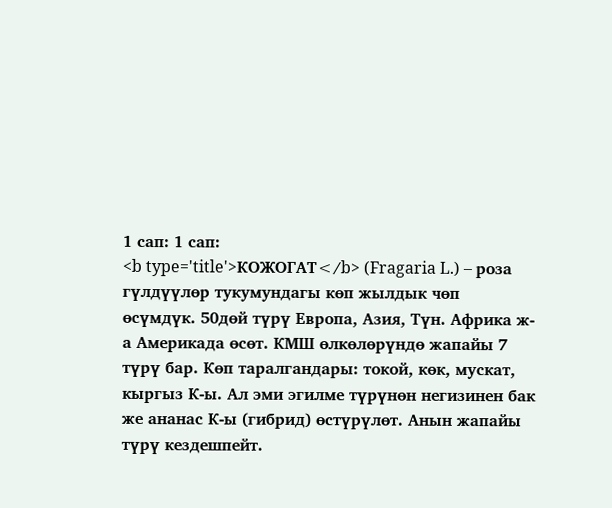1 сап: 1 сап:
<b type='title'>КОЖОГАТ</b> (Fragaria L.) – роза гүлдүүлөр тукумундагы көп жылдык чөп өсүмдүк. 50дөй түрү Европа, Азия, Түн. Африка ж-а Америкада өсөт. КМШ өлкөлөрүндө жапайы 7 түрү бар. Көп таралгандары: токой, көк, мускат, кыргыз К-ы. Ал эми эгилме түрүнөн негизинен бак же ананас К-ы (гибрид) өстүрүлөт. Анын жапайы түрү кездешпейт.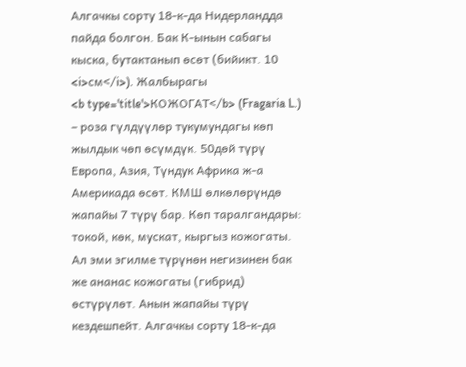Алгачкы сорту 18-к-да Нидерландда пайда болгон. Бак К-ынын сабагы кыска, бутактанып өсөт (бийикт. 10 <i>см</i>). Жалбырагы
<b type='title'>КОЖОГАТ</b> (Fragaria L.) – роза гүлдүүлөр тукумундагы көп жылдык чөп өсүмдүк. 50дөй түрү Европа, Азия, Түндук Африка ж-а Америкада өсөт. КМШ өлкөлөрүндө жапайы 7 түрү бар. Көп таралгандары: токой, көк, мускат, кыргыз кожогаты. Ал эми эгилме түрүнөн негизинен бак же ананас кожогаты (гибрид) өстүрүлөт. Анын жапайы түрү кездешпейт. Алгачкы сорту 18-к-да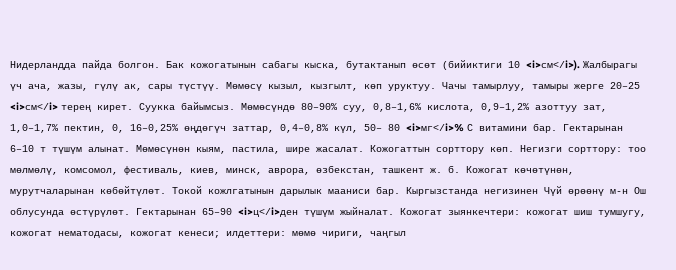Нидерландда пайда болгон. Бак кожогатынын сабагы кыска, бутактанып өсөт (бийиктиги 10 <i>см</i>). Жалбырагы үч ача, жазы, гүлү ак, сары түстүү. Мөмөсү кызыл, кызгылт, көп уруктуу. Чачы тамырлуу, тамыры жерге 20–25 <i>см</i> терең кирет. Суукка байымсыз. Мөмөсүндө 80–90% суу, 0,8–1,6% кислота, 0,9–1,2% азоттуу зат, 1,0–1,7% пектин, 0, 16–0,25% өңдөгүч заттар, 0,4–0,8% күл, 50– 80 <i>мг</i>% С витамини бар. Гектарынан 6–10 т түшүм алынат. Мөмөсүнөн кыям, пастила, шире жасалат. Кожогаттын сорттору көп. Heгизги сорттору: тoo мөлмөлү, комсомол, фестиваль, киев, минск, аврора, өзбекстан, ташкент ж. б. Кожогат көчөтүнөн, мурутчаларынан көбөйтүлөт. Токой кожлгатынын дарылык мааниси бар. Кыргызстанда негизинен Чүй өрөөнү м-н Ош облусунда өстүрүлөт. Гектарынан 65–90 <i>ц</i>ден түшүм жыйналат. Кожогат зыянкечтери: кожогат шиш тумшугу, кожогат нематодасы, кожогат кенеси; илдеттери: мөмө чириги, чаңгыл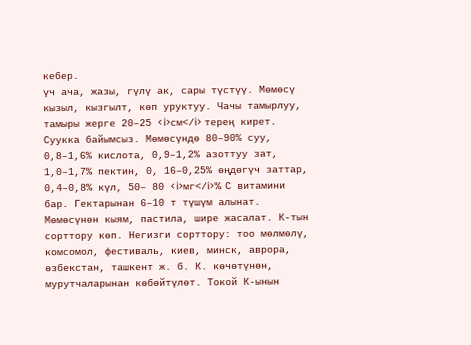кебер.
үч ача, жазы, гүлү ак, сары түстүү. Мөмөсү кызыл, кызгылт, көп уруктуу. Чачы тамырлуу, тамыры жерге 20–25 <i>см</i> терең кирет. Суукка байымсыз. Мөмөсүндө 80–90% суу, 0,8–1,6% кислота, 0,9–1,2% азоттуу зат, 1,0–1,7% пектин, 0, 16–0,25% өңдөгүч заттар, 0,4–0,8% күл, 50– 80 <i>мг</i>% С витамини бар. Гектарынан 6–10 т түшүм алынат. Мөмөсүнөн кыям, пастила, шире жасалат. К-тын сорттору көп. Heгизги сорттору: тoo мөлмөлү, комсомол, фестиваль, киев, минск, аврора, өзбекстан, ташкент ж. б. К. көчөтүнөн, мурутчаларынан көбөйтүлөт. Токой К-ынын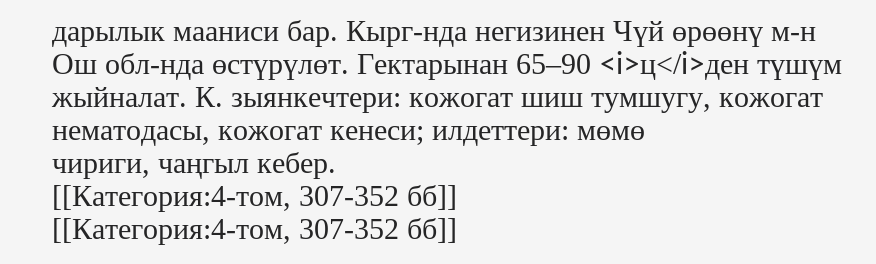дарылык мааниси бар. Кырг-нда негизинен Чүй өрөөнү м-н Ош обл-нда өстүрүлөт. Гектарынан 65–90 <i>ц</i>ден түшүм жыйналат. К. зыянкечтери: кожогат шиш тумшугу, кожогат нематодасы, кожогат кенеси; илдеттери: мөмө
чириги, чаңгыл кебер.
[[Категория:4-том, 307-352 бб]]
[[Категория:4-том, 307-352 бб]]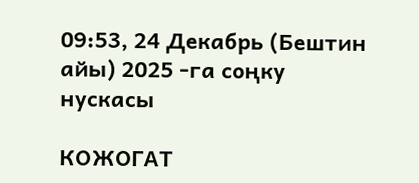09:53, 24 Декабрь (Бештин айы) 2025 -га соңку нускасы

КОЖОГАТ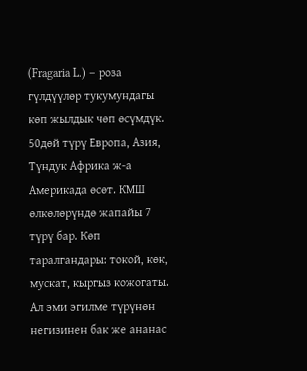(Fragaria L.) – роза гүлдүүлөр тукумундагы көп жылдык чөп өсүмдүк. 50дөй түрү Европа, Азия, Түндук Африка ж-а Америкада өсөт. КМШ өлкөлөрүндө жапайы 7 түрү бар. Көп таралгандары: токой, көк, мускат, кыргыз кожогаты. Ал эми эгилме түрүнөн негизинен бак же ананас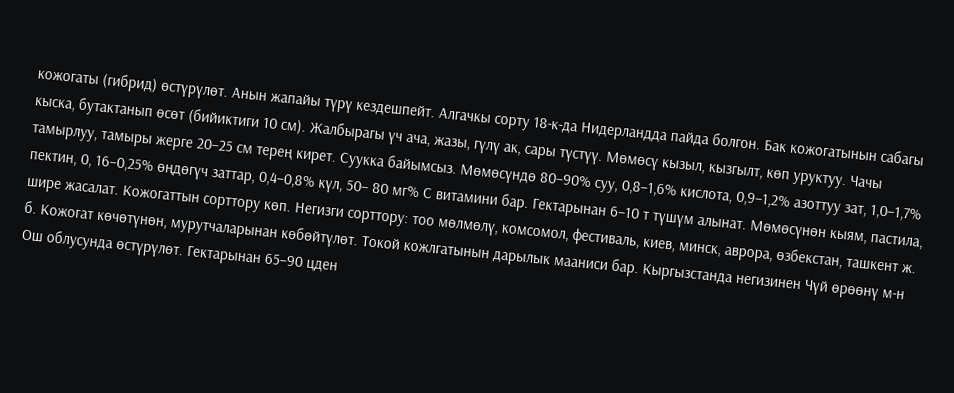кожогаты (гибрид) өстүрүлөт. Анын жапайы түрү кездешпейт. Алгачкы сорту 18-к-да Нидерландда пайда болгон. Бак кожогатынын сабагы кыска, бутактанып өсөт (бийиктиги 10 см). Жалбырагы үч ача, жазы, гүлү ак, сары түстүү. Мөмөсү кызыл, кызгылт, көп уруктуу. Чачы тамырлуу, тамыры жерге 20–25 см терең кирет. Суукка байымсыз. Мөмөсүндө 80–90% суу, 0,8–1,6% кислота, 0,9–1,2% азоттуу зат, 1,0–1,7% пектин, 0, 16–0,25% өңдөгүч заттар, 0,4–0,8% күл, 50– 80 мг% С витамини бар. Гектарынан 6–10 т түшүм алынат. Мөмөсүнөн кыям, пастила, шире жасалат. Кожогаттын сорттору көп. Heгизги сорттору: тoo мөлмөлү, комсомол, фестиваль, киев, минск, аврора, өзбекстан, ташкент ж. б. Кожогат көчөтүнөн, мурутчаларынан көбөйтүлөт. Токой кожлгатынын дарылык мааниси бар. Кыргызстанда негизинен Чүй өрөөнү м-н Ош облусунда өстүрүлөт. Гектарынан 65–90 цден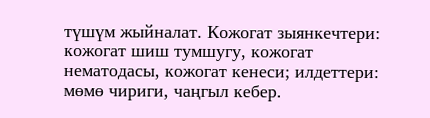түшүм жыйналат. Кожогат зыянкечтери: кожогат шиш тумшугу, кожогат нематодасы, кожогат кенеси; илдеттери: мөмө чириги, чаңгыл кебер.